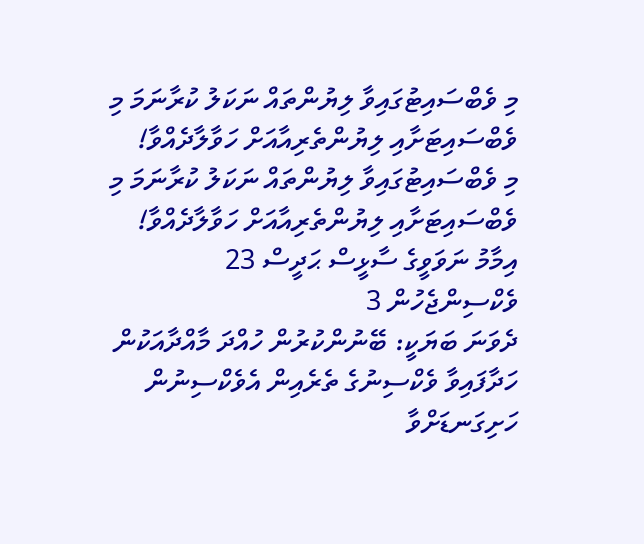މި ވެބްސައިޓުގައިވާ ލިޔުންތައް ނަކަލު ކުރާނަމަ މި ވެބްސައިޓަށާއި ލިޔުންތެރިއާއަށް ހަވާލާދެއްވާ!
މި ވެބްސައިޓުގައިވާ ލިޔުންތައް ނަކަލު ކުރާނަމަ މި ވެބްސައިޓަށާއި ލިޔުންތެރިއާއަށް ހަވާލާދެއްވާ!
އިމާމު ނަވަވީގެ ސާޅީސް ޙަދީސް 23
ވެކްސިންޖެހުން 3
ދެވަނަ ބަޔަކީ: ބޭނުންކުރުން ހުއްދަ މާއްދާއަކުން ހަދާފައިވާ ވެކްސިނުގެ ތެރެއިން އެވެކްސިނުން ހަށިގަނޑަށްވާ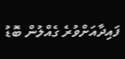ފައިދާއަށްވުރެ ގެއްލުން ބޮޑު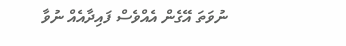ނުވަތަ އޭގެން އެއްވެސް ފައިދާއެއް ނުވާ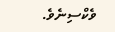ވެކްސިނެވެ.